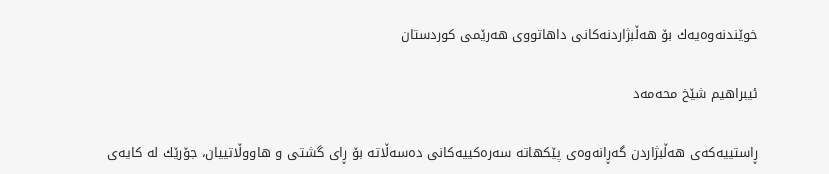خوێندنه‌وه‌یه‌ك بۆ هه‌ڵبژاردنه‌كانی داهاتووی هه‌رێمی كوردستان

ئیبراهیم شێخ محه‌مه‌د

ڕاستییه‌كه‌ی هه‌ڵبژاردن گه‌ڕانه‌وه‌ی پێكهاته‌ سه‌ره‌كییه‌كانی ده‌سه‌ڵاته‌ بۆ ڕای گشتی و هاووڵاتییان، جۆرێك له‌ كایه‌ی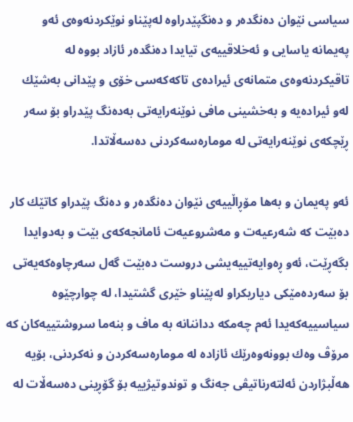سیاسی نێوان ده‌نگده‌ر و ده‌نگپێدراوه‌ له‌پێناو نوێكردنه‌وه‌ی ئه‌و په‌یمانه‌ یاسایی و ئه‌خلاقییه‌ی تیایدا ده‌نگده‌ر ئازاد بووه‌ له‌ تاقیكردنه‌وه‌ی متمانه‌ی ئیراده‌ی تاكه‌كه‌سی خۆی و پێدانی به‌شێك له‌و ئیراده‌یه‌ و به‌خشینی مافی نوێنه‌رایه‌تی به‌ده‌نگ پێدراو بۆ سه‌ر ڕێچكه‌ی نوێنه‌رایه‌تی له‌ موماره‌سه‌كردنی ده‌سه‌ڵاتدا.

ئه‌و په‌یمان و به‌ها مۆڕاڵییه‌ی نێوان ده‌نگده‌ر و ده‌نگ پێدراو كاتێك كار ده‌بێت كه‌ شه‌رعیه‌ت و مه‌شروعیه‌ت ئامانجه‌كه‌ی بێت و به‌دوایدا بگه‌ڕێت، ئه‌و ڕه‌وایه‌تییه‌یشی دروست ده‌بێت گه‌ل سه‌رچاوه‌كه‌یه‌تی بۆ سه‌رده‌مێكی دیاریكراو له‌پێناو خێری گشتیدا، له‌ چوارچێوه‌ سیاسییه‌كه‌یدا ئه‌م چه‌مكه‌ دداننانه‌ به‌ ماف و بنه‌ما سروشتییه‌كان كه‌ مرۆڤ وه‌ك بوونه‌وه‌رێك ئازاده‌ له‌ موماره‌سه‌كردن و نه‌كردنی، بۆیه‌ هه‌ڵبژاردن ئه‌لته‌رناتیڤی جه‌نگ و توندوتیژییه‌ بۆ گۆڕینی ده‌سه‌ڵات له‌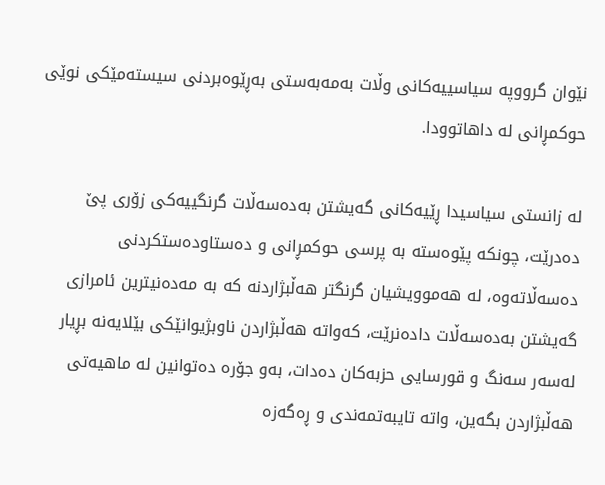نێوان گرووپه‌ سیاسییه‌كانی وڵات به‌مه‌به‌ستی به‌ڕێوه‌بردنی سیسته‌مێكی نوێی حوكمڕانی له‌ داهاتوودا.

له‌ زانستی سیاسیدا ڕێیه‌كانی گه‌یشتن به‌ده‌سه‌ڵات گرنگییه‌كی زۆری پێ ده‌درێت، چونكه‌ پێوه‌سته‌ به‌ پرسی حوكمڕانی و ده‌ستاوده‌ستكردنی ده‌سه‌ڵاته‌وه‌، له‌ هه‌موویشیان گرنگتر هه‌ڵبژاردنه‌ كه‌ به‌ مه‌ده‌نیترین ئامرازی گه‌یشتن به‌ده‌سه‌ڵات داده‌نرێت، كه‌واته‌ هه‌ڵبژاردن ناوبژیوانێكی بێلایه‌نه‌ بڕیار له‌سه‌ر سه‌نگ و قورسایی حزبه‌كان ده‌دات، به‌و جۆره‌ ده‌توانین له‌ ماهیه‌تی هه‌ڵبژاردن بگه‌ین، واته‌ تایبه‌تمه‌ندی و ڕه‌گه‌زه‌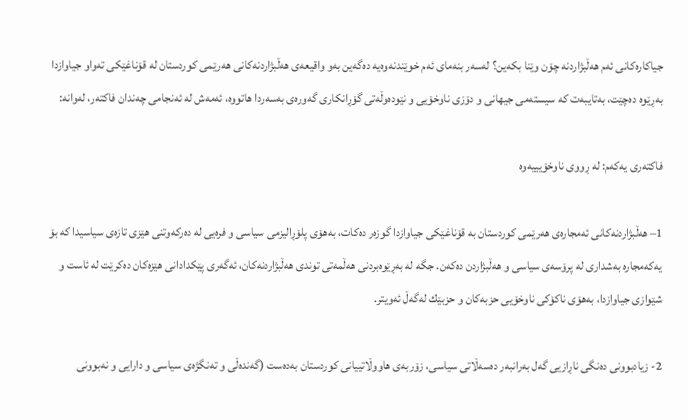جیاكاره‌كانی ئه‌م هه‌ڵبژاردنه‌ چۆن وێنا بكه‌ین؟ له‌سه‌ر بنه‌مای ئه‌م خوێندنه‌وه‌یه‌ ده‌گه‌ین به‌و واقیعه‌ی هه‌ڵبژاردنه‌كانی هه‌رێمی كوردستان له‌ قۆناغێكی ته‌واو جیاوازدا به‌ڕێوه‌ ده‌چێت، به‌تایبه‌ت كه‌ سیسته‌می جیهانی و دۆزی ناوخۆیی و نێوده‌وڵه‌تی گۆڕانكاری گه‌وره‌ی به‌سه‌ردا هاتووه‌، ئه‌مه‌ش له‌ ئه‌نجامی چه‌ندان فاكته‌ر، له‌وانه‌:

فاكته‌ری یه‌كه‌م: له‌ ڕووی ناوخۆیییه‌وه‌

1– هه‌ڵبژاردنه‌كانی ئه‌مجاره‌ی هه‌رێمی كوردستان به‌ قۆناغێكی جیاوازدا گوزه‌ر ده‌كات، به‌هۆی پلۆڕالیزمی سیاسی و فره‌یی له‌ ده‌ركه‌وتنی هێزی تازه‌ی سیاسیدا كه‌ بۆ یه‌كه‌مجاره‌ به‌شداری له‌ پرۆسه‌ی سیاسی و هه‌ڵبژاردن ده‌كه‌ن. جگه‌ له‌ به‌ڕێوه‌بردنی هه‌ڵمه‌تی توندی هه‌ڵبژاردنه‌كان، ئه‌گه‌ری پێكدادانی هێزه‌كان ده‌كرێت له‌ ئاست و شێوازی جیاوازدا، به‌هۆی ناكۆكی ناوخۆیی حزبه‌كان و حزبێك له‌گه‌ڵ ئه‌ویتر.

2- زیادبوونی ده‌نگی ناڕازیی گه‌ل به‌رانبه‌ر ده‌سه‌ڵاتی سیاسی، زۆربه‌ی هاووڵاتییانی كوردستان به‌ده‌ست (گه‌نده‌ڵی و ته‌نگژه‌ی سیاسی و دارایی و نه‌بوونی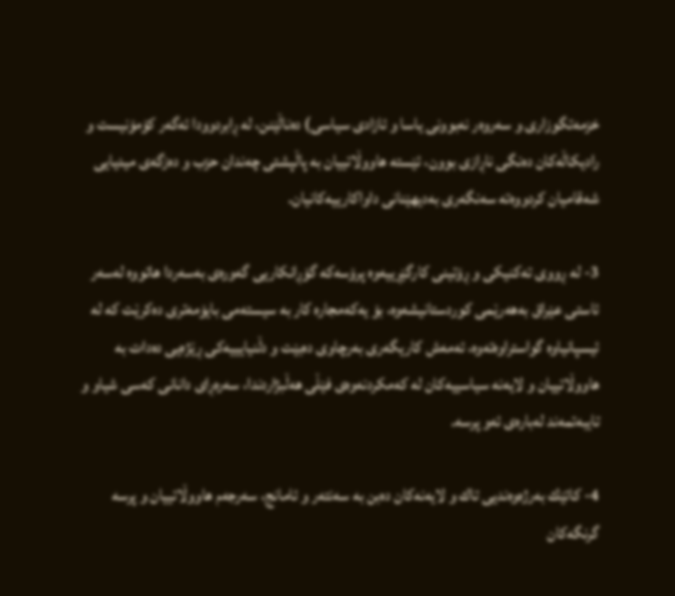خزمه‌تگوزاری و سه‌روه‌ر نه‌بوونی یاسا و ئازادی سیاسی) ده‌ناڵێنن، له‌ ڕابردوودا ئه‌گه‌ر كۆمۆنیست و رادیكاڵه‌كان ده‌نگی ناڕازی بوون، ئێسته‌ هاووڵاتییان به‌ پاڵپشتی چه‌ندان حزب و ده‌زگه‌ی میدیایی شه‌قامیان كردووه‌ته‌ سه‌نگه‌ری به‌دیهێنانی داواكارییه‌كانیان.

3- له‌ ڕووی ته‌كنیكی و ڕۆتینی كارگێڕییه‌وه‌ پرۆسه‌كه‌ گۆڕانكاریی گه‌وره‌ی به‌سه‌ردا هاتووه‌ له‌سه‌ر ئاستی عێراق به‌هه‌رێمی كوردستانیشه‌وه‌، بۆ یه‌كه‌مجاره‌ كار به‌ سیسته‌می بایۆمه‌تری ده‌كرێت كه‌ له‌ ئیسپانیاوه‌ گواستراوه‌ته‌وه‌، ئه‌مه‌ش كاریگه‌ری به‌رچاوی ده‌بێت و دڵنیایییه‌كی ڕێژه‌یی ده‌دات به‌ هاووڵاتییان و لایه‌نه‌ سیاسییه‌كان له‌ كه‌مكردنه‌وه‌ی فێڵی هه‌ڵبژاردندا، سه‌ره‌ڕای دانانی كه‌سی شیاو و تایبه‌تمه‌ند له‌باره‌ی ئه‌و پرسه‌.

4- كاتێك به‌رژه‌وه‌ندیی تاك و لایه‌نه‌كان ده‌بن به‌ سه‌نته‌ر و ئامانج، سه‌رجه‌م هاووڵاتییان و پرسه‌ گرنگه‌كان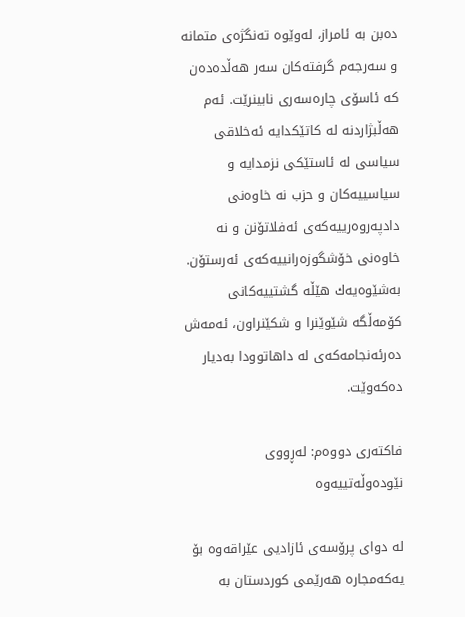ده‌بن به‌ ئامراز، له‌وێوه‌ ته‌نگژه‌ی متمانه‌ و سه‌رجه‌م گرفته‌كان سه‌ر هه‌ڵده‌ده‌ن كه‌ ئاسۆی چاره‌سه‌ری نابینرێت. ئه‌م هه‌ڵبژاردنه‌ له‌ كاتێكدایه‌ ئه‌خلاقی سیاسی له‌ ئاستێكی نزمدایه‌ و سیاسییه‌كان و حزب نه‌ خاوه‌نی دادپه‌روه‌رییه‌كه‌ی ئه‌فلاتۆنن و نه‌ خاوه‌نی خۆشگوزه‌رانییه‌كه‌ی ئه‌رستۆن. به‌شێوه‌یه‌ك هێڵه‌ گشتییه‌كانی كۆمه‌ڵگه‌ شێوێنرا و شكێنراون، ئه‌مه‌ش ده‌رئه‌نجامه‌كه‌ی له‌ داهاتوودا به‌دیار ده‌كه‌وێت.

فاكته‌ری دووه‌م: له‌ڕووی نێوده‌وڵه‌تییه‌‌وه‌

له‌ دوای پرۆسه‌ی ئازادیی عێراقه‌وه‌ بۆ یه‌كه‌مجاره‌ هه‌رێمی كوردستان به‌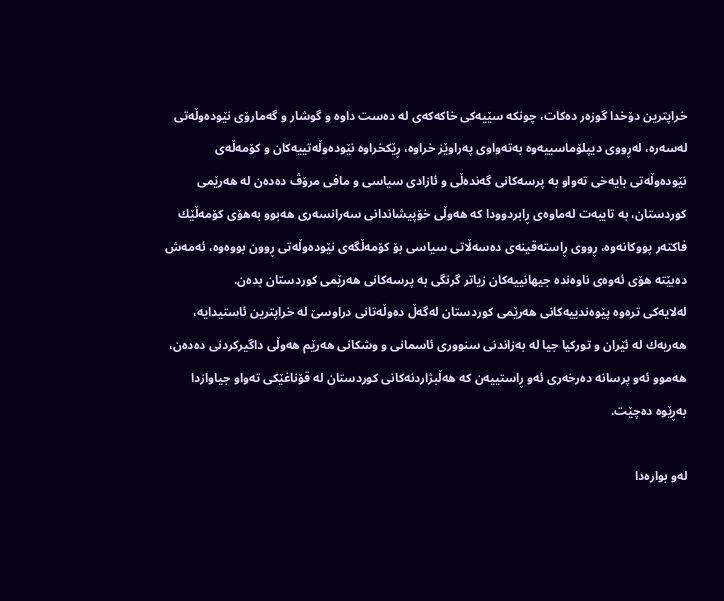خراپترین دۆخدا گوزه‌ر ده‌كات، چونكه‌ سێیه‌كی خاكه‌كه‌ی له‌ ده‌ست داوه‌ و گوشار و گه‌مارۆی نێوده‌وڵه‌تی له‌سه‌ره‌، له‌ڕووی دیپلۆماسییه‌وه‌ به‌ته‌واوی په‌راوێز خراوه‌، ڕێكخراوه‌ نێوده‌وڵه‌تییه‌كان و كۆمه‌ڵه‌ی نێوده‌وڵه‌تی بایه‌خی ته‌واو به‌ پرسه‌كانی گه‌نده‌ڵی و ئازادی سیاسی و مافی مرۆڤ ده‌ده‌ن له‌ هه‌رێمی كوردستان، به‌ تایبه‌ت له‌ماوه‌ی ڕابردوودا كه‌ هه‌وڵی خۆپیشاندانی سه‌رانسه‌ری هه‌بوو به‌هۆی كۆمه‌ڵێك فاكته‌ر پووكانه‌وه‌، ڕووی ڕاسته‌قینه‌ی ده‌سه‌ڵاتی سیاسی بۆ كۆمه‌ڵگه‌ی نێوده‌وڵه‌تی ڕوون بووه‌وه‌، ئه‌مه‌ش ده‌بێته‌ هۆی ئه‌وه‌ی ناوه‌نده‌ جیهانییه‌كان زیاتر گرنگی به‌ پرسه‌كانی هه‌رێمی كوردستان بده‌ن.
له‌لایه‌كی تره‌وه‌ پێوه‌ندییه‌كانی هه‌رێمی كوردستان له‌گه‌ڵ ده‌وڵه‌تانی دراوسێ له‌ خراپترین ئاستیدایه‌، هه‌ریه‌ك له‌ ئێران و توركیا جیا له‌ به‌زاندنی سنووری ئاسمانی و وشكانی هه‌رێم هه‌وڵی داگیركردنی ده‌ده‌ن، هه‌موو ئه‌و پرسانه‌ ده‌رخه‌ری ئه‌و ڕاستییه‌ن كه‌ هه‌ڵبژاردنه‌كانی كوردستان له‌ قۆناغێكی ته‌واو جیاوازدا به‌ڕێوه‌ ده‌چێت.

له‌و بواره‌دا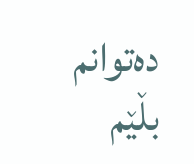ده‌توانم بڵێم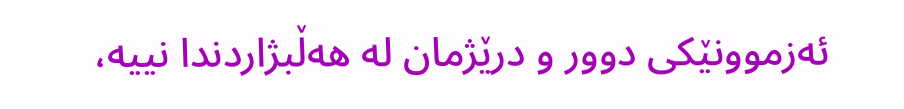ئه‌زموونێكی دوور و درێژمان له‌ هه‌ڵبژاردندا نییه‌،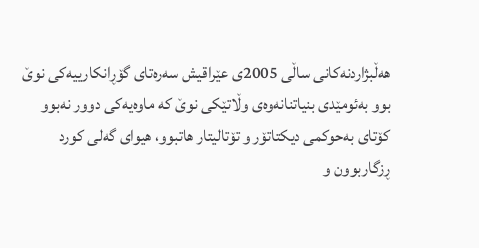هه‌ڵبژاردنه‌كانی ساڵی 2005ی عێراقیش سه‌ره‌تای گۆڕانكارییه‌كی نوێ بوو به‌ئومێدی بنیاتنانه‌وه‌ی وڵاتێكی نوێ كه‌ ماوه‌یه‌كی دوور نه‌بوو كۆتای به‌حوكمی دیكتاتۆر و تۆتالیتار هاتبوو، هیوای گه‌لی كورد ڕزگاربوون و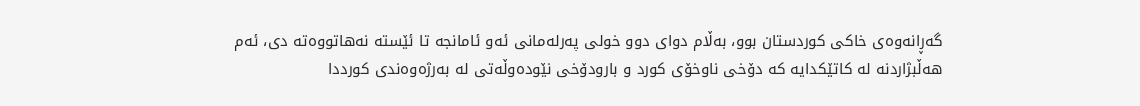گه‌ڕانه‌وه‌ی خاكی كوردستان بوو، به‌ڵام دوای دوو خولی په‌رله‌مانی ئه‌و ئامانجه‌ تا ئێسته‌ نه‌هاتووه‌ته‌ دی، ئه‌م هه‌ڵبژاردنه‌ له‌ كاتێكدایه‌ كه‌ دۆخی ناوخۆی كورد و بارودۆخی نێوده‌وڵه‌تی له‌ به‌رژه‌وه‌ندی كورددا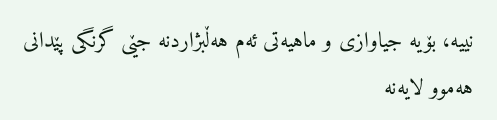نییه‌، بۆیه‌ جیاوازی و ماهیه‌تی ئه‌م هه‌ڵبژاردنه‌ جێی گرنگی پێدانی هه‌موو لایه‌نه‌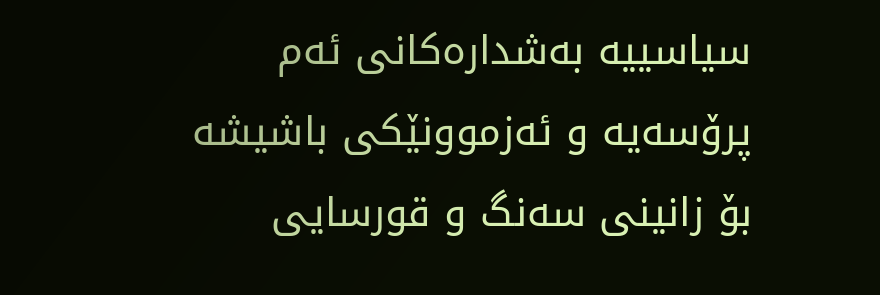سیاسییه‌ به‌شداره‌كانی ئه‌م پرۆسه‌یه‌ و ئه‌زموونێكی باشیشه‌ بۆ زانینی سه‌نگ و قورسایی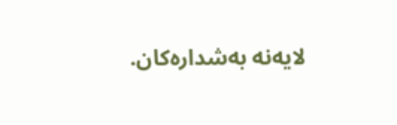لایه‌نه‌ به‌شداره‌كان.